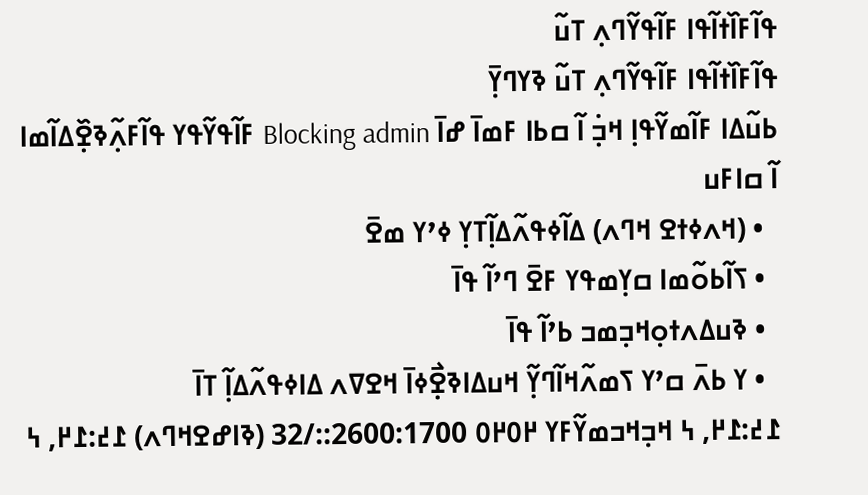ߟߊ߬ߓߊ߰ߙߊ߬ߟߊ ߓߊ߬ߟߌ߬ߣߍ߲ ߠߎ߬
ߟߊ߬ߓߊ߰ߙߊ߬ߟߊ ߓߊ߬ߟߌ߬ߣߍ߲ ߠߎ߬ ߢߌߣߌ߲߫
ߕߎ߬ߡߊ ߓߊ߬ߘߌ߬ߟߊ߲ ߞߏ߲߭ ߊ߬ ߛߕߊ ߓߘߊ߫ ߝߊ߫ Blocking admin ߓߊ߬ߟߌ߬ߟߌ ߟߊ߬ߓߍ߲߬ߢߐ߲߰ߡߊ߬ߘߊ ߊ߬ ߛߊߓߎ
  • (ߞߍߦߙߐ ߞߣߍ) ߡߊ߬ߦߟߍ߬ߡߊ߲߬ߠߌ߲ ߦߴߌ ߘߐ߫
  • ߖߊ߬ߕߋ߬ߘߊ ߛߌ߲ߘߟߌ ߓߐ߫ ߣߴߊ߬ ߟߊ߫
  • ߢߎߡߍߙߋ߲ߞߏ߲ߘߏ ߕߴߊ߬ ߟߊ߫
  • ߌ ߕߍ߫ ߛߴߌ ߖߘߍ߬ߞߊ߬ߣߌ߲߬ ߞߎߡߊߢߐ߲߯ߦߊ߫ ߞߐߜߍ ߡߊߦߟߍ߬ߡߊ߲߬ ߠߊ߫
߁߄:߁߂, ߆ ߞߏ߲ߞߏߘߌ߬ߓߌ ߂߀߂߀ 2600:1700::/32 (ߢߊߝߐߞߣߍ) ߁߄:߁߂, ߆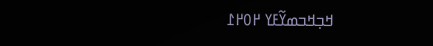ߞߏ߲ߞߏߘߌ߬ߓߌ ߂߀߂߁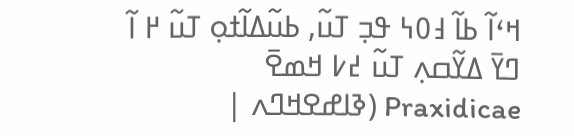ߞߵߊ߬ ߕߊ߬ ߃߀߆ ߟߏ߲ ߠߎ߬, ߕߎ߬ߡߊ߬ߙߋ߲ ߠߎ߬ ߂ ߊ߬ ߣߌ߫ ߡߌ߬ߛߍ߲ ߠߎ߬ ߄߇ ߞߘߐ߫
Praxidicae (ߢߊߝߐߞߣߍ |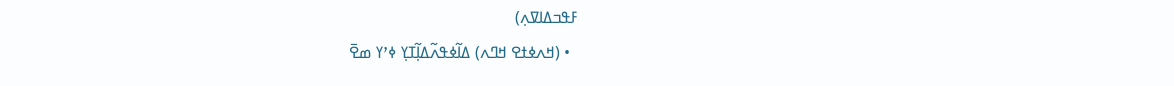ߓߟߏߡߊߜߍ߲)
  • (ߞߍߦߙߐ ߞߣߍ) ߡߊ߬ߦߟߍ߬ߡߊ߲߬ߠߌ߲ ߦߴߌ ߘߐ߫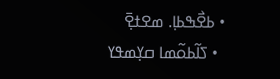• ߕߐ߯ߒߕߊ߲. ߘߐߙߐ߲߫
  • ߖߊ߬ߕߋ߬ߘߊ ߛߌ߲ߘߟߌ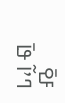ߓߐ߫ ߣߴߊ߬ ߟߊ߫